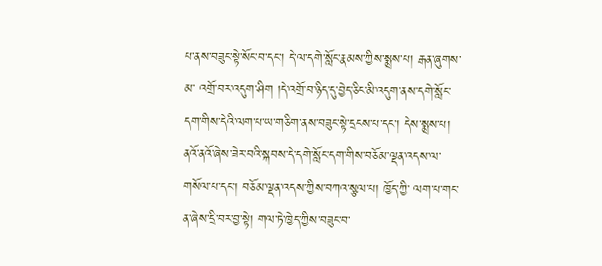པ་ནས་བཟུང་སྟེ་སོང་བ་དང་། དེ་ལ་དགེ་སློང་རྣམས་ཀྱིས་སྨྲས་པ། རྒན་ཞུགས་མ་ འགྲོ་བར་འདུག་ཤིག །དེ་འགྲོ་བ་ཉིད་དུ་བྱེད་ཅིང་མི་འདུག་ནས་དགེ་སློང་དག་གིས་དེའི་ལག་པ་ཡ་གཅིག་ནས་བཟུང་སྟེ་དྲངས་པ་དང་། དེས་སྨྲས་པ། ནའོ་ནའོ་ཞེས་ཟེར་བའི་སྐབས་དེ་དགེ་སློང་དག་གིས་བཅོམ་ལྡན་འདས་ལ་གསོལ་པ་དང་། བཅོམ་ལྡན་འདས་ཀྱིས་བཀའ་སྩལ་པ། ཁྱོད་ཀྱི་ ལག་པ་གང་ན་ཞེས་དྲི་བར་བྱ་སྟེ། གལ་ཏེ་ཁྱེད་ཀྱིས་བཟུང་བ་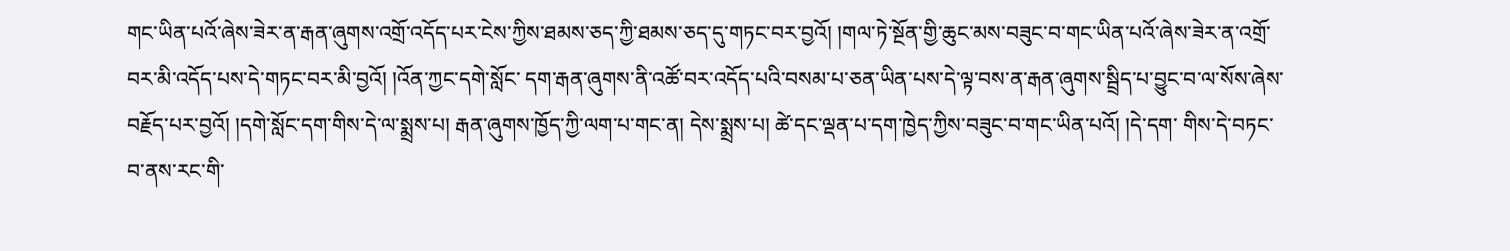གང་ཡིན་པའོ་ཞེས་ཟེར་ན་རྒན་ཞུགས་འགྲོ་འདོད་པར་ངེས་ཀྱིས་ཐམས་ཅད་ཀྱི་ཐམས་ཅད་དུ་གཏང་བར་བྱའོ། །གལ་ཏེ་སྔོན་གྱི་ཆུང་མས་བཟུང་བ་གང་ཡིན་པའོ་ཞེས་ཟེར་ན་འགྲོ་བར་མི་འདོད་པས་དེ་གཏང་བར་མི་བྱའོ། །འོན་ཀྱང་དགེ་སློང་ དག་རྒན་ཞུགས་ནི་འཚོ་བར་འདོད་པའི་བསམ་པ་ཅན་ཡིན་པས་དེ་ལྟ་བས་ན་རྒན་ཞུགས་སྦྲིད་པ་བྱུང་བ་ལ་སོས་ཞེས་བརྗོད་པར་བྱའོ། །དགེ་སློང་དག་གིས་དེ་ལ་སྨྲས་པ། རྒན་ཞུགས་ཁྱོད་ཀྱི་ལག་པ་གང་ན། དེས་སྨྲས་པ། ཚེ་དང་ལྡན་པ་དག་ཁྱེད་ཀྱིས་བཟུང་བ་གང་ཡིན་པའོ། །དེ་དག་ གིས་དེ་བཏང་བ་ནས་རང་གི་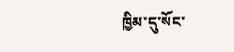ཁྱིམ་དུ་སོང་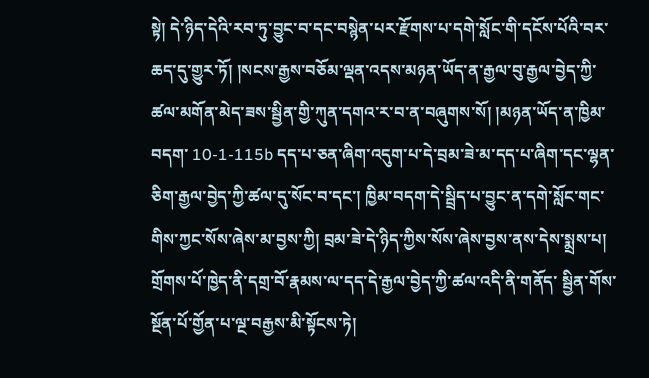སྟེ། དེ་ཉིད་དེའི་རབ་ཏུ་བྱུང་བ་དང་བསྙེན་པར་རྫོགས་པ་དགེ་སློང་གི་དངོས་པོའི་བར་ཆད་དུ་གྱུར་ཏོ། །སངས་རྒྱས་བཅོམ་ལྡན་འདས་མཉན་ཡོད་ན་རྒྱལ་བུ་རྒྱལ་བྱེད་ཀྱི་ཚལ་མགོན་མེད་ཟས་སྦྱིན་གྱི་ཀུན་དགའ་ར་བ་ན་བཞུགས་སོ། །མཉན་ཡོད་ན་ཁྱིམ་བདག་ 10-1-115b དད་པ་ཅན་ཞིག་འདུག་པ་དེ་བྲམ་ཟེ་མ་དད་པ་ཞིག་དང་ལྷན་ཅིག་རྒྱལ་བྱེད་ཀྱི་ཚལ་དུ་སོང་བ་དང་། ཁྱིམ་བདག་དེ་སྦྲིད་པ་བྱུང་ན་དགེ་སློང་གང་གིས་ཀྱང་སོས་ཞེས་མ་བྱས་ཀྱི། བྲམ་ཟེ་དེ་ཉིད་ཀྱིས་སོས་ཞེས་བྱས་ནས་དེས་སྨྲས་པ། གྲོགས་པོ་ཁྱེད་ནི་དགྲ་བོ་རྣམས་ལ་དད་དེ་རྒྱལ་བྱེད་ཀྱི་ཚལ་འདི་ནི་གནོད་ སྦྱིན་གོས་སྔོན་པོ་གྱོན་པ་ལྔ་བརྒྱས་མི་སྟོངས་ཏེ།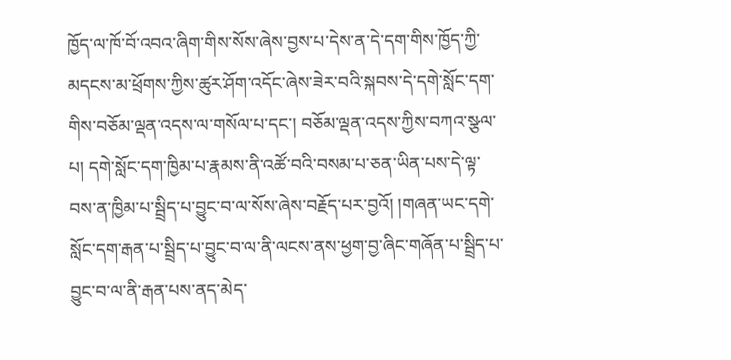ཁྱོད་ལ་ཁོ་བོ་འབའ་ཞིག་གིས་སོས་ཞེས་བྱས་པ་དེས་ན་དེ་དག་གིས་ཁྱོད་ཀྱི་མདངས་མ་ཕྲོགས་ཀྱིས་ཚུར་ཤོག་འདོང་ཞེས་ཟེར་བའི་སྐབས་དེ་དགེ་སློང་དག་གིས་བཅོམ་ལྡན་འདས་ལ་གསོལ་པ་དང་། བཅོམ་ལྡན་འདས་ཀྱིས་བཀའ་སྩལ་པ། དགེ་སློང་དག་ཁྱིམ་པ་རྣམས་ནི་འཚོ་བའི་བསམ་པ་ཅན་ཡིན་པས་དེ་ལྟ་བས་ན་ཁྱིམ་པ་སྦྲིད་པ་བྱུང་བ་ལ་སོས་ཞེས་བརྗོད་པར་བྱའོ། །གཞན་ཡང་དགེ་སློང་དག་རྒན་པ་སྦྲིད་པ་བྱུང་བ་ལ་ནི་ལངས་ནས་ཕྱག་བྱ་ཞིང་གཞོན་པ་སྦྲིད་པ་བྱུང་བ་ལ་ནི་རྒན་པས་ནད་མེད་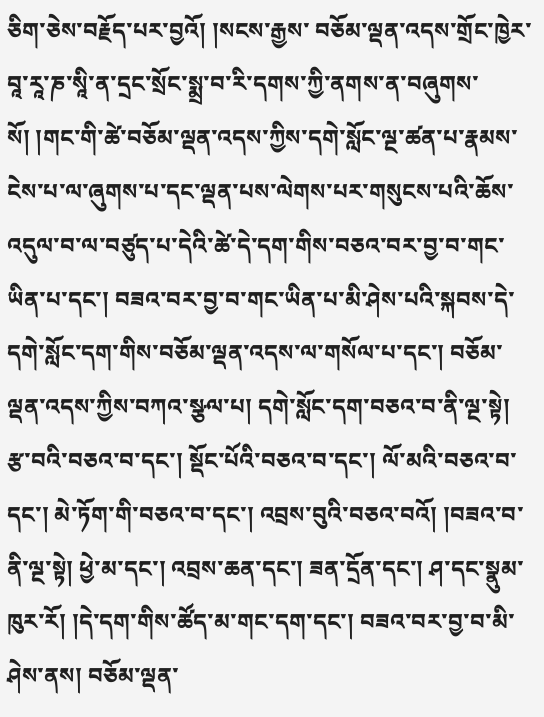ཅིག་ཅེས་བརྗོད་པར་བྱའོ། །སངས་རྒྱས་ བཅོམ་ལྡན་འདས་གྲོང་ཁྱེར་བཱ་རཱ་ཎ་སཱི་ན་དྲང་སྲོང་སྨྲ་བ་རི་དགས་ཀྱི་ནགས་ན་བཞུགས་སོ། །གང་གི་ཚེ་བཅོམ་ལྡན་འདས་ཀྱིས་དགེ་སློང་ལྔ་ཚན་པ་རྣམས་ངེས་པ་ལ་ཞུགས་པ་དང་ལྡན་པས་ལེགས་པར་གསུངས་པའི་ཆོས་འདུལ་བ་ལ་བཙུད་པ་དེའི་ཚེ་དེ་དག་གིས་བཅའ་བར་བྱ་བ་གང་ཡིན་པ་དང་། བཟའ་བར་བྱ་བ་གང་ཡིན་པ་མི་ཤེས་པའི་སྐབས་དེ་དགེ་སློང་དག་གིས་བཅོམ་ལྡན་འདས་ལ་གསོལ་པ་དང་། བཅོམ་ལྡན་འདས་ཀྱིས་བཀའ་སྩལ་པ། དགེ་སློང་དག་བཅའ་བ་ནི་ལྔ་སྟེ། རྩ་བའི་བཅའ་བ་དང་། སྡོང་པོའི་བཅའ་བ་དང་། ལོ་མའི་བཅའ་བ་དང་། མེ་ཏོག་གི་བཅའ་བ་དང་། འབྲས་བུའི་བཅའ་བའོ། །བཟའ་བ་ནི་ལྔ་སྟེ། ཕྱེ་མ་དང་། འབྲས་ཆན་དང་། ཟན་དྲོན་དང་། ཤ་དང་སྣུམ་ཁུར་རོ། །དེ་དག་གིས་ཚོད་མ་གང་དག་དང་། བཟའ་བར་བྱ་བ་མི་ཤེས་ནས། བཅོམ་ལྡན་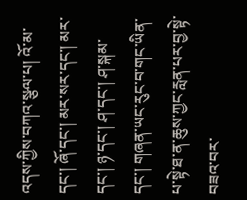འདས་ཀྱིས་བཀའ་སྩལ་པ། འོ་མ་དང་། ཞོ་དང་། མར་སར་དང་། མར་དང་། ཉ་དང་། ཤ་དང་། ཤ་སྐམ་དང་། གཞན་ཡང་རུང་བ་གང་ཡིན་པ་སྟེ་ཐ་ན་ཆུས་ཀྱང་རླན་པར་བྱ་སྟེ་བཟའ་བར་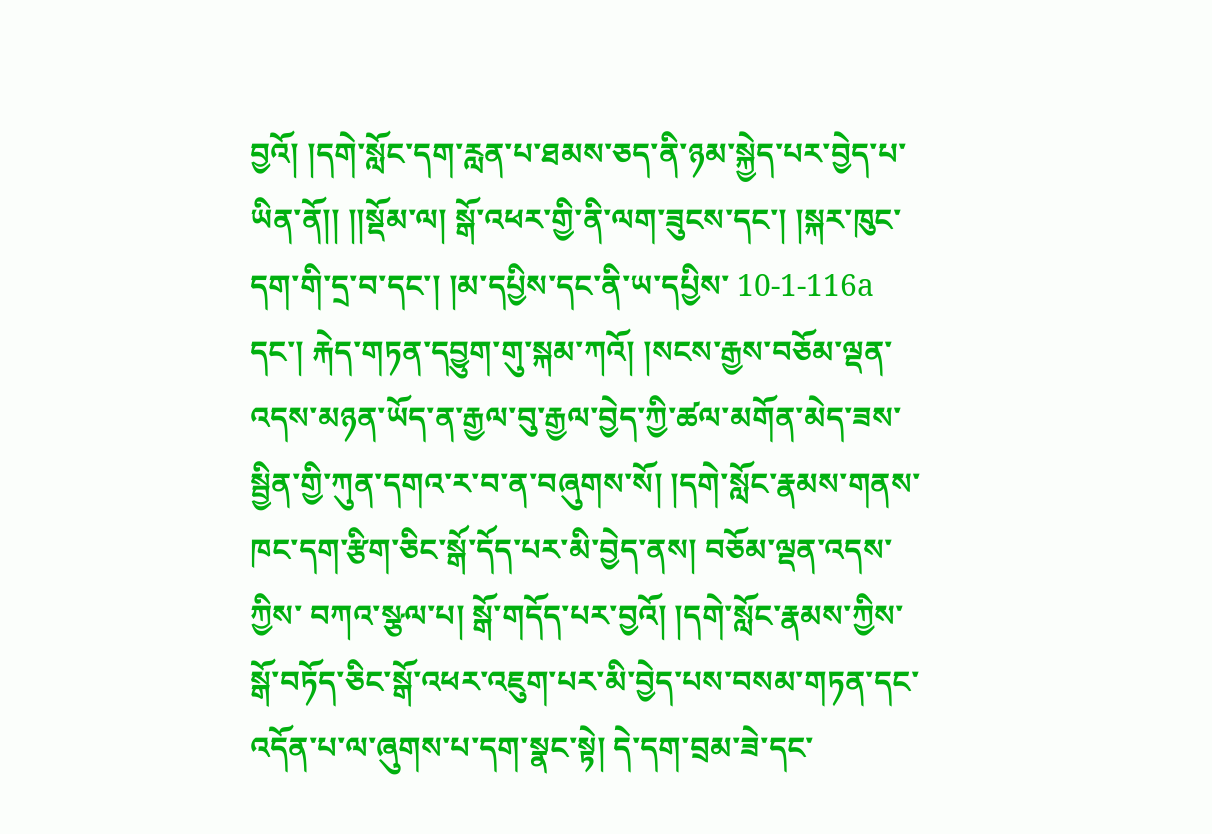བྱའོ། །དགེ་སློང་དག་རླན་པ་ཐམས་ཅད་ནི་ཉམ་སྐྱེད་པར་བྱེད་པ་ཡིན་ནོ།། །།སྡོམ་ལ། སྒོ་འཕར་གྱི་ནི་ལག་ཟུངས་དང་། །སྐར་ཁུང་དག་གི་དྲ་བ་དང་། །མ་དཔྱིས་དང་ནི་ཡ་དཔྱིས་ 10-1-116a དང་། རྐེད་གཏན་དབྱུག་གུ་སྐམ་ཀའོ། །སངས་རྒྱས་བཅོམ་ལྡན་འདས་མཉན་ཡོད་ན་རྒྱལ་བུ་རྒྱལ་བྱེད་ཀྱི་ཚལ་མགོན་མེད་ཟས་སྦྱིན་གྱི་ཀུན་དགའ་ར་བ་ན་བཞུགས་སོ། །དགེ་སློང་རྣམས་གནས་ཁང་དག་རྩིག་ཅིང་སྒོ་དོད་པར་མི་བྱེད་ནས། བཅོམ་ལྡན་འདས་ཀྱིས་ བཀའ་སྩལ་པ། སྒོ་གདོད་པར་བྱའོ། །དགེ་སློང་རྣམས་ཀྱིས་སྒོ་བཏོད་ཅིང་སྒོ་འཕར་འཇུག་པར་མི་བྱེད་པས་བསམ་གཏན་དང་འདོན་པ་ལ་ཞུགས་པ་དག་སྣང་སྟེ། དེ་དག་བྲམ་ཟེ་དང་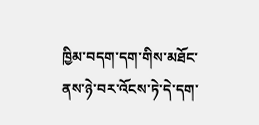ཁྱིམ་བདག་དག་གིས་མཐོང་ནས་ཉེ་བར་འོངས་ཏེ་དེ་དག་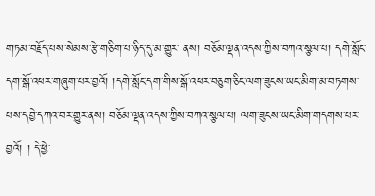གཏམ་བརྗོད་པས་སེམས་རྩེ་གཅིག་པ་ཉིད་དུ་མ་གྱུར་ ནས། བཅོམ་ལྡན་འདས་ཀྱིས་བཀའ་སྩལ་པ། དགེ་སློང་དག་སྒོ་འཕར་གཞུག་པར་བྱའོ། །དགེ་སློང་དག་གིས་སྒོ་འཕར་བཅུག་ཅིང་ལག་ཟུངས་ཡང་མིག་མ་བཏགས་པས་དབྱེ་དཀའ་བར་གྱུར་ནས། བཅོམ་ལྡན་འདས་ཀྱིས་བཀའ་སྩལ་པ། ལག་ཟུངས་ཡང་མིག་གདགས་པར་བྱའོ། ། དེ་ཕྱེ་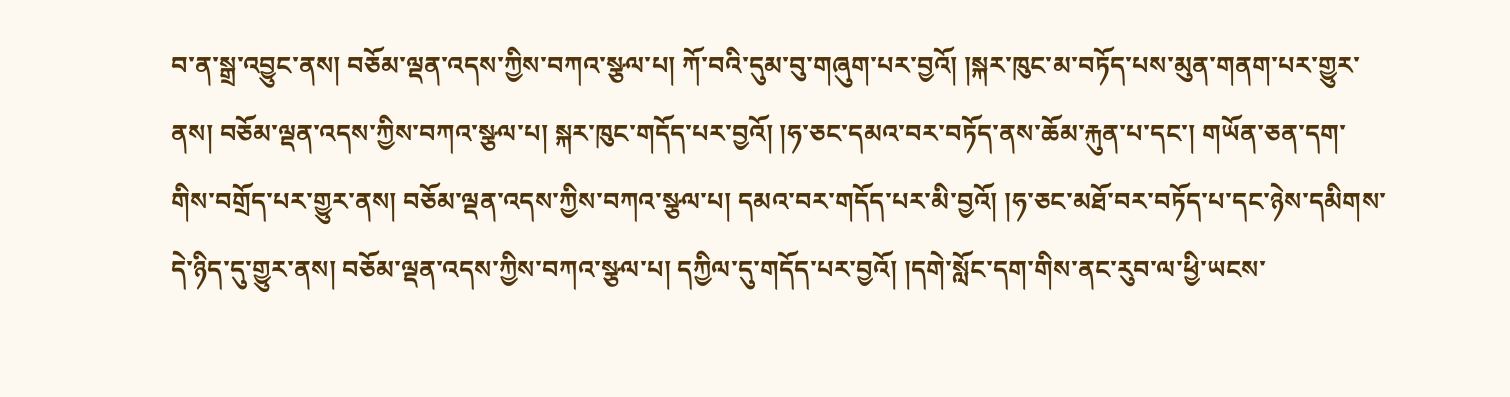བ་ན་སྒྲ་འབྱུང་ནས། བཅོམ་ལྡན་འདས་ཀྱིས་བཀའ་སྩལ་པ། ཀོ་བའི་དུམ་བུ་གཞུག་པར་བྱའོ། །སྐར་ཁུང་མ་བཏོད་པས་མུན་གནག་པར་གྱུར་ནས། བཅོམ་ལྡན་འདས་ཀྱིས་བཀའ་སྩལ་པ། སྐར་ཁུང་གདོད་པར་བྱའོ། །ཧ་ཅང་དམའ་བར་བཏོད་ནས་ཆོམ་རྐུན་པ་དང་། གཡོན་ཅན་དག་ གིས་བགྲོད་པར་གྱུར་ནས། བཅོམ་ལྡན་འདས་ཀྱིས་བཀའ་སྩལ་པ། དམའ་བར་གདོད་པར་མི་བྱའོ། །ཧ་ཅང་མཐོ་བར་བཏོད་པ་དང་ཉེས་དམིགས་དེ་ཉིད་དུ་གྱུར་ནས། བཅོམ་ལྡན་འདས་ཀྱིས་བཀའ་སྩལ་པ། དཀྱིལ་དུ་གདོད་པར་བྱའོ། །དགེ་སློང་དག་གིས་ནང་རུབ་ལ་ཕྱི་ཡངས་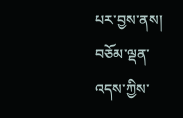པར་བྱས་ནས། བཅོམ་ལྡན་འདས་ཀྱིས་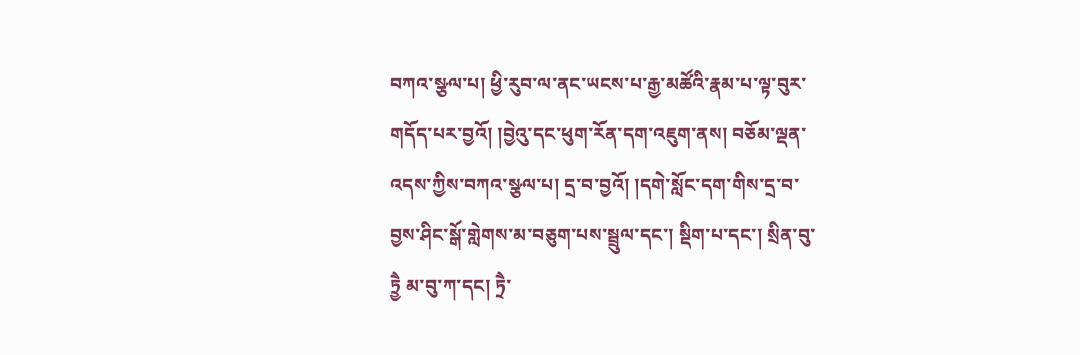བཀའ་སྩལ་པ། ཕྱི་རུབ་ལ་ནང་ཡངས་པ་རྒྱ་མཚོའི་རྣམ་པ་ལྟ་བུར་གདོད་པར་བྱའོ། །བྱེའུ་དང་ཕུག་རོན་དག་འཇུག་ནས། བཅོམ་ལྡན་འདས་ཀྱིས་བཀའ་སྩལ་པ། དྲ་བ་བྱའོ། །དགེ་སློང་དག་གིས་དྲ་བ་བྱས་ཤིང་སྒོ་གླེགས་མ་བཅུག་པས་སྦྲུལ་དང་། སྡིག་པ་དང་། སྲིན་བུ་ཏྲྱཻ མ་བུ་ཀ་དང། ཏྲཻ་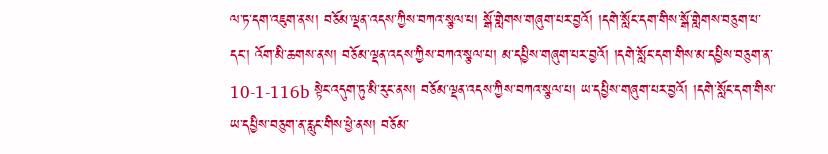ལ་ཏ་དག་འཇུག་ནས། བཅོམ་ལྡན་འདས་ཀྱིས་བཀའ་སྩལ་པ། སྒོ་གླེགས་གཞུག་པར་བྱའོ། །དགེ་སློང་དག་གིས་སྒོ་གླེགས་བཅུག་པ་དང་། འོག་མི་ཆགས་ནས། བཅོམ་ལྡན་འདས་ཀྱིས་བཀའ་སྩལ་པ། མ་དཔྱིས་གཞུག་པར་བྱའོ། །དགེ་སློང་དག་གིས་མ་དཔྱིས་བཅུག་ན་ 10-1-116b སྟེང་འདུག་ཏུ་མི་རུང་ནས། བཅོམ་ལྡན་འདས་ཀྱིས་བཀའ་སྩལ་པ། ཡ་དཔྱིས་གཞུག་པར་བྱའོ། །དགེ་སློང་དག་གིས་ཡ་དཔྱིས་བཅུག་ན་རླུང་གིས་ཕྱེ་ནས། བཅོམ་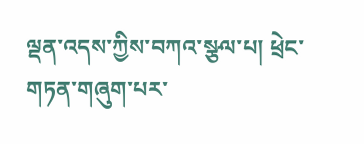ལྡན་འདས་ཀྱིས་བཀའ་སྩལ་པ། ཕྲེང་གཏན་གཞུག་པར་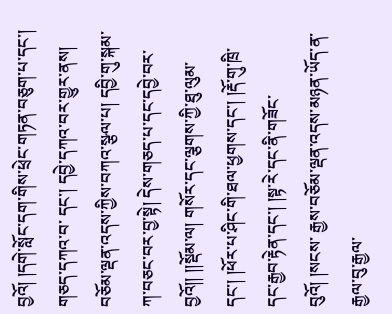བྱའོ། །དགེ་སློང་དག་གིས་ཕྲེང་གཏན་བཅུག་པ་དང་། གཅད་དཀའ་བ་ དང་། དབྱེ་དཀའ་བར་གྱུར་ནས། བཅོམ་ལྡན་འདས་ཀྱིས་བཀའ་སྩལ་པ། དབྱི་གུ་སྐམ་ཀ་བཅང་བར་བྱ་སྟེ། དེས་གཅད་པ་དང་དབྱེ་བར་བྱའོ།། །།སྡོམ་ལ། གསོར་དང་ལྕགས་ཀྱི་ཐུ་ལུམ་དང་། །ཕོར་པ་ཤིང་གི་ཐལ་ཕྱགས་དང་། །རྡོ་གུ་ཁྲི་དང་རྒྱབ་རྟེན་དང་། །སྟ་རེ་དང་ནི་གཟོང་བུའོ། །སངས་ རྒྱས་བཅོམ་ལྡན་འདས་མཉན་ཡོད་ན་རྒྱལ་བུ་རྒྱལ་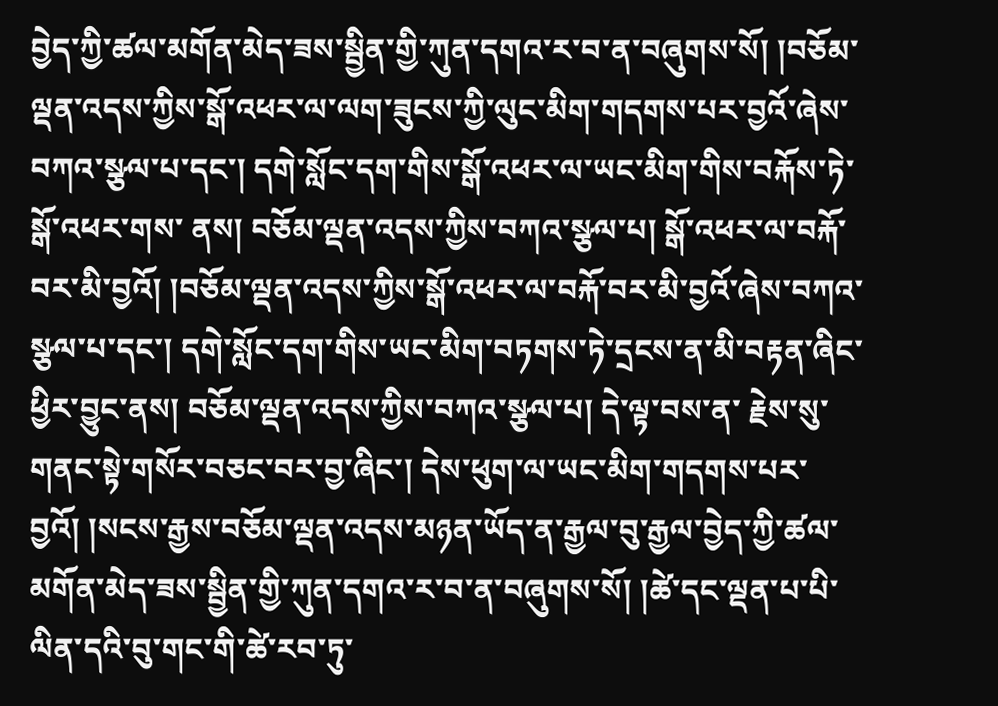བྱེད་ཀྱི་ཚལ་མགོན་མེད་ཟས་སྦྱིན་གྱི་ཀུན་དགའ་ར་བ་ན་བཞུགས་སོ། །བཅོམ་ལྡན་འདས་ཀྱིས་སྒོ་འཕར་ལ་ལག་ཟུངས་ཀྱི་ལུང་མིག་གདགས་པར་བྱའོ་ཞེས་བཀའ་སྩལ་པ་དང་། དགེ་སློང་དག་གིས་སྒོ་འཕར་ལ་ཡང་མིག་གིས་བརྐོས་ཏེ་སྒོ་འཕར་གས་ ནས། བཅོམ་ལྡན་འདས་ཀྱིས་བཀའ་སྩལ་པ། སྒོ་འཕར་ལ་བརྐོ་བར་མི་བྱའོ། །བཅོམ་ལྡན་འདས་ཀྱིས་སྒོ་འཕར་ལ་བརྐོ་བར་མི་བྱའོ་ཞེས་བཀའ་སྩལ་པ་དང་། དགེ་སློང་དག་གིས་ཡང་མིག་བཏགས་ཏེ་དྲངས་ན་མི་བརྟན་ཞིང་ཕྱིར་བྱུང་ནས། བཅོམ་ལྡན་འདས་ཀྱིས་བཀའ་སྩལ་པ། དེ་ལྟ་བས་ན་ རྗེས་སུ་གནང་སྟེ་གསོར་བཅང་བར་བྱ་ཞིང་། དེས་ཕུག་ལ་ཡང་མིག་གདགས་པར་བྱའོ། །སངས་རྒྱས་བཅོམ་ལྡན་འདས་མཉན་ཡོད་ན་རྒྱལ་བུ་རྒྱལ་བྱེད་ཀྱི་ཚལ་མགོན་མེད་ཟས་སྦྱིན་གྱི་ཀུན་དགའ་ར་བ་ན་བཞུགས་སོ། །ཚེ་དང་ལྡན་པ་པི་ལིན་དའི་བུ་གང་གི་ཚེ་རབ་ཏུ་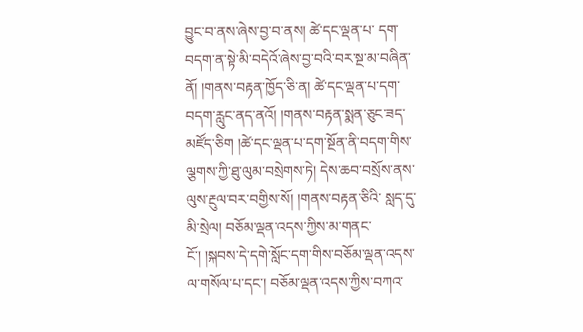བྱུང་བ་ནས་ཞེས་བྱ་བ་ནས། ཚེ་དང་ལྡན་པ་ དག་བདག་ན་སྟེ་མི་བདེའོ་ཞེས་བྱ་བའི་བར་སྔ་མ་བཞིན་ནོ། །གནས་བརྟན་ཁྱོད་ཅི་ན། ཚེ་དང་ལྡན་པ་དག་བདག་རླུང་ནད་ནའོ། །གནས་བརྟན་སྨན་ཅུང་ཟད་མཛོད་ཅིག །ཚེ་དང་ལྡན་པ་དག་སྔོན་ནི་བདག་གིས་ལྕགས་ཀྱི་ཐུ་ལུམ་བསྲེགས་ཏེ། དེས་ཆབ་བསྲོས་ནས་ལུས་རྔུལ་བར་བགྱིས་སོ། །གནས་བརྟན་ཅིའི་ སླད་དུ་མི་སྲེལ། བཅོམ་ལྡན་འདས་ཀྱིས་མ་གནང་ངོ་། །སྐབས་དེ་དགེ་སློང་དག་གིས་བཅོམ་ལྡན་འདས་ལ་གསོལ་པ་དང་། བཅོམ་ལྡན་འདས་ཀྱིས་བཀའ་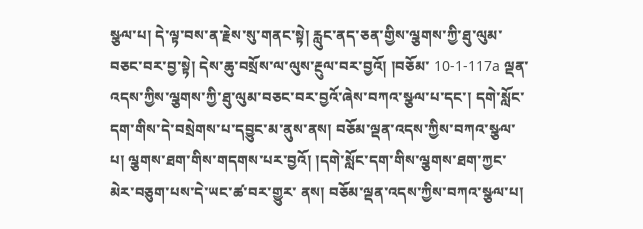སྩལ་པ། དེ་ལྟ་བས་ན་རྗེས་སུ་གནང་སྟེ། རླུང་ནད་ཅན་གྱིས་ལྕགས་ཀྱི་ཐུ་ལུམ་བཅང་བར་བྱ་སྟེ། དེས་ཆུ་བསྲོས་ལ་ལུས་རྔུལ་བར་བྱའོ། །བཅོམ་ 10-1-117a ལྡན་འདས་ཀྱིས་ལྕགས་ཀྱི་ཐུ་ལུམ་བཅང་བར་བྱའོ་ཞེས་བཀའ་སྩལ་པ་དང་། དགེ་སློང་དག་གིས་དེ་བསྲེགས་པ་དབྱུང་མ་ནུས་ནས། བཅོམ་ལྡན་འདས་ཀྱིས་བཀའ་སྩལ་པ། ལྕགས་ཐག་གིས་གདགས་པར་བྱའོ། །དགེ་སློང་དག་གིས་ལྕགས་ཐག་ཀྱང་མེར་བཅུག་པས་དེ་ཡང་ཚ་བར་གྱུར་ ནས། བཅོམ་ལྡན་འདས་ཀྱིས་བཀའ་སྩལ་པ།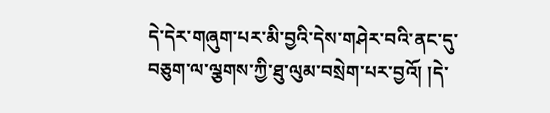དེ་དེར་གཞུག་པར་མི་བྱའི་དེས་གཤེར་བའི་ནང་དུ་བཅུག་ལ་ལྕགས་ཀྱི་ཐུ་ལུམ་བསྲེག་པར་བྱའོ། །དེ་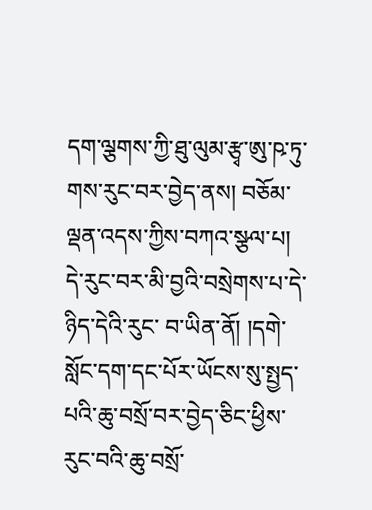དག་ལྕགས་ཀྱི་ཐུ་ལུམ་རྩྭ་ཨུ་ཥ་ཏུ་གས་རུང་བར་བྱེད་ནས། བཅོམ་ལྡན་འདས་ཀྱིས་བཀའ་སྩལ་པ། དེ་རུང་བར་མི་བྱའི་བསྲེགས་པ་དེ་ཉིད་དེའི་རུང་ བ་ཡིན་ནོ། །དགེ་སློང་དག་དང་པོར་ཡོངས་སུ་སྤྱད་པའི་ཆུ་བསྲོ་བར་བྱེད་ཅིང་ཕྱིས་རུང་བའི་ཆུ་བསྲོ་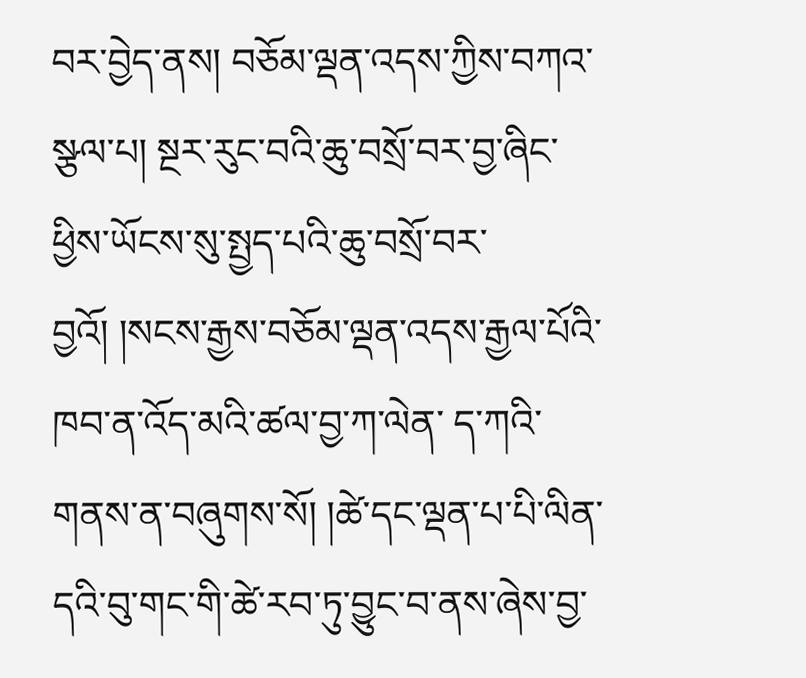བར་བྱེད་ནས། བཅོམ་ལྡན་འདས་ཀྱིས་བཀའ་སྩལ་པ། སྔར་རུང་བའི་ཆུ་བསྲོ་བར་བྱ་ཞིང་ཕྱིས་ཡོངས་སུ་སྤྱད་པའི་ཆུ་བསྲོ་བར་བྱའོ། །སངས་རྒྱས་བཅོམ་ལྡན་འདས་རྒྱལ་པོའི་ཁབ་ན་འོད་མའི་ཚལ་བྱ་ཀ་ལེན་ ད་ཀའི་གནས་ན་བཞུགས་སོ། །ཚེ་དང་ལྡན་པ་པི་ལིན་དའི་བུ་གང་གི་ཚེ་རབ་ཏུ་བྱུང་བ་ནས་ཞེས་བྱ་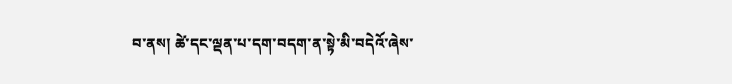བ་ནས། ཚེ་དང་ལྡན་པ་དག་བདག་ན་སྟེ་མི་བདེའོ་ཞེས་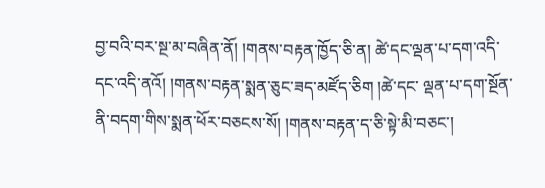བྱ་བའི་བར་སྔ་མ་བཞིན་ནོ། །གནས་བརྟན་ཁྱོད་ཅི་ན། ཚེ་དང་ལྡན་པ་དག་འདི་དང་འདི་ནའོ། །གནས་བརྟན་སྨན་ཅུང་ཟད་མཛོད་ཅིག །ཚེ་དང་ ལྡན་པ་དག་སྔོན་ནི་བདག་གིས་སྨན་ཕོར་བཅངས་སོ། །གནས་བརྟན་ད་ཅི་སྟེ་མི་བཅང་།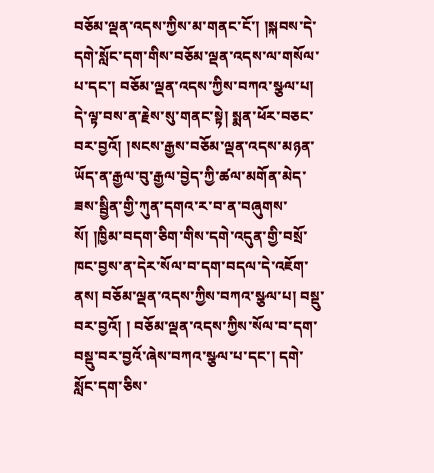བཅོམ་ལྡན་འདས་ཀྱིས་མ་གནང་ངོ་། །སྐབས་དེ་དགེ་སློང་དག་གིས་བཅོམ་ལྡན་འདས་ལ་གསོལ་པ་དང་། བཅོམ་ལྡན་འདས་ཀྱིས་བཀའ་སྩལ་པ། དེ་ལྟ་བས་ན་རྗེས་སུ་གནང་སྟེ། སྨན་ཕོར་བཅང་ བར་བྱའོ། །སངས་རྒྱས་བཅོམ་ལྡན་འདས་མཉན་ཡོད་ན་རྒྱལ་བུ་རྒྱལ་བྱེད་ཀྱི་ཚལ་མགོན་མེད་ཟས་སྦྱིན་གྱི་ཀུན་དགའ་ར་བ་ན་བཞུགས་སོ། །ཁྱིམ་བདག་ཅིག་གིས་དགེ་འདུན་གྱི་བསྲོ་ཁང་བྱས་ན་དེར་སོལ་བ་དག་བདལ་དེ་འཇོག་ནས། བཅོམ་ལྡན་འདས་ཀྱིས་བཀའ་སྩལ་པ། བསྡུ་བར་བྱའོ། ། བཅོམ་ལྡན་འདས་ཀྱིས་སོལ་བ་དག་བསྡུ་བར་བྱའོ་ཞེས་བཀའ་སྩལ་པ་དང་། དགེ་སློང་དག་ཅིས་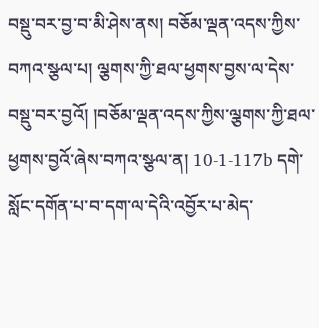བསྡུ་བར་བྱ་བ་མི་ཤེས་ནས། བཅོམ་ལྡན་འདས་ཀྱིས་བཀའ་སྩལ་པ། ལྕགས་ཀྱི་ཐལ་ཕྱགས་བྱས་ལ་དེས་བསྡུ་བར་བྱའོ། །བཅོམ་ལྡན་འདས་ཀྱིས་ལྕགས་ཀྱི་ཐལ་ཕྱགས་བྱའོ་ཞེས་བཀའ་སྩལ་ན། 10-1-117b དགེ་སློང་དགོན་པ་བ་དག་ལ་དེའི་འབྱོར་པ་མེད་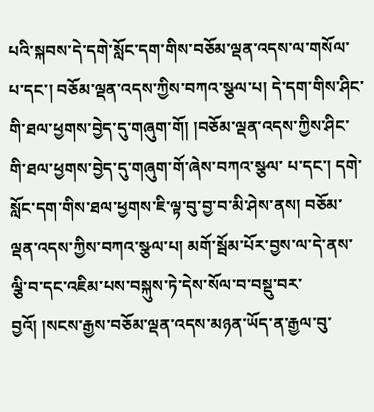པའི་སྐབས་དེ་དགེ་སློང་དག་གིས་བཅོམ་ལྡན་འདས་ལ་གསོལ་པ་དང་། བཅོམ་ལྡན་འདས་ཀྱིས་བཀའ་སྩལ་པ། དེ་དག་གིས་ཤིང་གི་ཐལ་ཕྱགས་བྱེད་དུ་གཞུག་གོ། །བཅོམ་ལྡན་འདས་ཀྱིས་ཤིང་གི་ཐལ་ཕྱགས་བྱེད་དུ་གཞུག་གོ་ཞེས་བཀའ་སྩལ་ པ་དང་། དགེ་སློང་དག་གིས་ཐལ་ཕྱགས་ཇི་ལྟ་བུ་བྱ་བ་མི་ཤེས་ནས། བཅོམ་ལྡན་འདས་ཀྱིས་བཀའ་སྩལ་པ། མགོ་སྦོམ་པོར་བྱས་ལ་དེ་ནས་ལྕི་བ་དང་འཇིམ་པས་བསྐུས་ཏེ་དེས་སོལ་བ་བསྡུ་བར་བྱའོ། །སངས་རྒྱས་བཅོམ་ལྡན་འདས་མཉན་ཡོད་ན་རྒྱལ་བུ་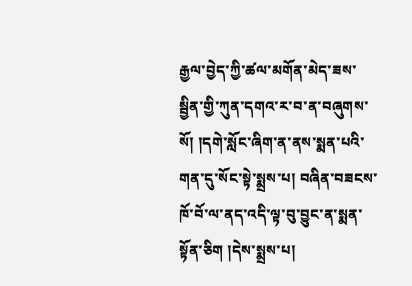རྒྱལ་བྱེད་ཀྱི་ཚལ་མགོན་མེད་ཟས་ སྦྱིན་གྱི་ཀུན་དགའ་ར་བ་ན་བཞུགས་སོ། །དགེ་སློང་ཞིག་ན་ནས་སྨན་པའི་གན་དུ་སོང་སྟེ་སྨྲས་པ། བཞིན་བཟངས་ཁོ་བོ་ལ་ནད་འདི་ལྟ་བུ་བྱུང་ན་སྨན་སྟོན་ཅིག །དེས་སྨྲས་པ།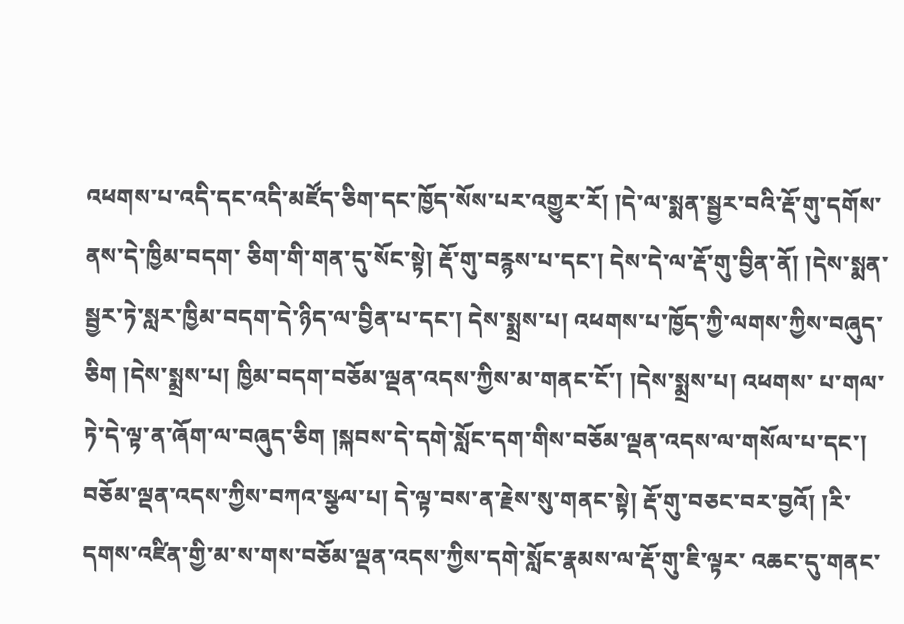འཕགས་པ་འདི་དང་འདི་མཛོད་ཅིག་དང་ཁྱོད་སོས་པར་འགྱུར་རོ། །དེ་ལ་སྨན་སྦྱར་བའི་རྡོ་གུ་དགོས་ནས་དེ་ཁྱིམ་བདག་ ཅིག་གི་གན་དུ་སོང་སྟེ། རྡོ་གུ་བརྙས་པ་དང་། དེས་དེ་ལ་རྡོ་གུ་བྱིན་ནོ། །དེས་སྨན་སྦྱར་ཏེ་སླར་ཁྱིམ་བདག་དེ་ཉིད་ལ་བྱིན་པ་དང་། དེས་སྨྲས་པ། འཕགས་པ་ཁྱོད་ཀྱི་ལགས་ཀྱིས་བཞུད་ཅིག །དེས་སྨྲས་པ། ཁྱིམ་བདག་བཅོམ་ལྡན་འདས་ཀྱིས་མ་གནང་ངོ་། །དེས་སྨྲས་པ། འཕགས་ པ་གལ་ཏེ་དེ་ལྟ་ན་ཞོག་ལ་བཞུད་ཅིག །སྐབས་དེ་དགེ་སློང་དག་གིས་བཅོམ་ལྡན་འདས་ལ་གསོལ་པ་དང་། བཅོམ་ལྡན་འདས་ཀྱིས་བཀའ་སྩལ་པ། དེ་ལྟ་བས་ན་རྗེས་སུ་གནང་སྟེ། རྡོ་གུ་བཅང་བར་བྱའོ། །རི་དགས་འཛིན་གྱི་མ་ས་གས་བཅོམ་ལྡན་འདས་ཀྱིས་དགེ་སློང་རྣམས་ལ་རྡོ་གུ་ཇི་ལྟར་ འཆང་དུ་གནང་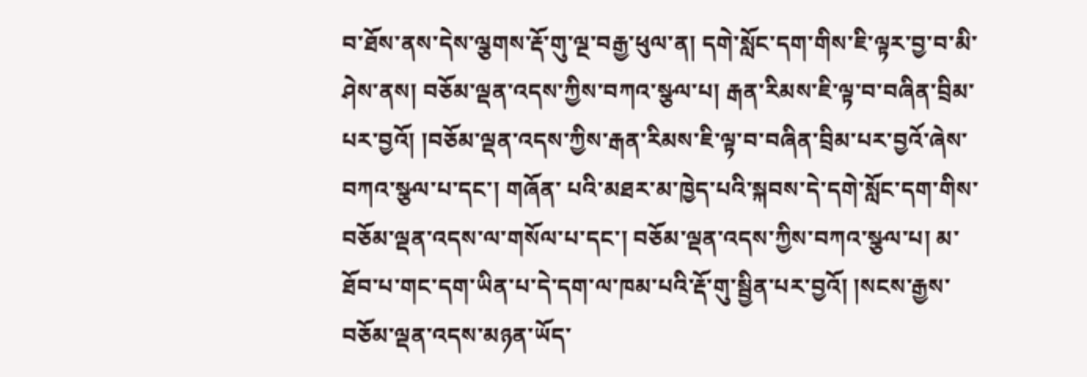བ་ཐོས་ནས་དེས་ལྕགས་རྡོ་གུ་ལྔ་བརྒྱ་ཕུལ་ན། དགེ་སློང་དག་གིས་ཇི་ལྟར་བྱ་བ་མི་ཤེས་ནས། བཅོམ་ལྡན་འདས་ཀྱིས་བཀའ་སྩལ་པ། རྒན་རིམས་ཇི་ལྟ་བ་བཞིན་བྲིམ་པར་བྱའོ། །བཅོམ་ལྡན་འདས་ཀྱིས་རྒན་རིམས་ཇི་ལྟ་བ་བཞིན་བྲིམ་པར་བྱའོ་ཞེས་བཀའ་སྩལ་པ་དང་། གཞོན་ པའི་མཐར་མ་ཁྱེད་པའི་སྐབས་དེ་དགེ་སློང་དག་གིས་བཅོམ་ལྡན་འདས་ལ་གསོལ་པ་དང་། བཅོམ་ལྡན་འདས་ཀྱིས་བཀའ་སྩལ་པ། མ་ཐོབ་པ་གང་དག་ཡིན་པ་དེ་དག་ལ་ཁམ་པའི་རྡོ་གུ་སྦྱིན་པར་བྱའོ། །སངས་རྒྱས་བཅོམ་ལྡན་འདས་མཉན་ཡོད་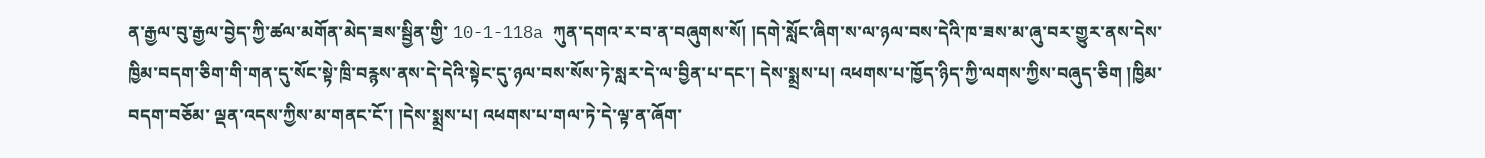ན་རྒྱལ་བུ་རྒྱལ་བྱེད་ཀྱི་ཚལ་མགོན་མེད་ཟས་སྦྱིན་གྱི་ 10-1-118a ཀུན་དགའ་ར་བ་ན་བཞུགས་སོ། །དགེ་སློང་ཞིག་ས་ལ་ཉལ་བས་དེའི་ཁ་ཟས་མ་ཞུ་བར་གྱུར་ནས་དེས་ཁྱིམ་བདག་ཅིག་གི་གན་དུ་སོང་སྟེ་ཁྲི་བརྙས་ནས་དེ་དེའི་སྟེང་དུ་ཉལ་བས་སོས་ཏེ་སླར་དེ་ལ་བྱིན་པ་དང་། དེས་སྨྲས་པ། འཕགས་པ་ཁྱོད་ཉིད་ཀྱི་ལགས་ཀྱིས་བཞུད་ཅིག །ཁྱིམ་བདག་བཅོམ་ ལྡན་འདས་ཀྱིས་མ་གནང་ངོ་། །དེས་སྨྲས་པ། འཕགས་པ་གལ་ཏེ་དེ་ལྟ་ན་ཞོག་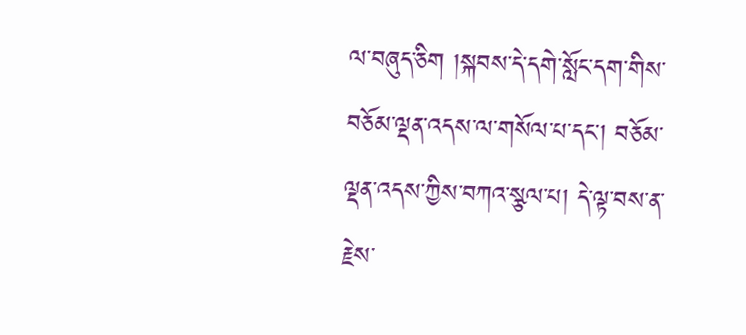ལ་བཞུད་ཅིག །སྐབས་དེ་དགེ་སློང་དག་གིས་བཅོམ་ལྡན་འདས་ལ་གསོལ་པ་དང་། བཅོམ་ལྡན་འདས་ཀྱིས་བཀའ་སྩལ་པ། དེ་ལྟ་བས་ན་རྗེས་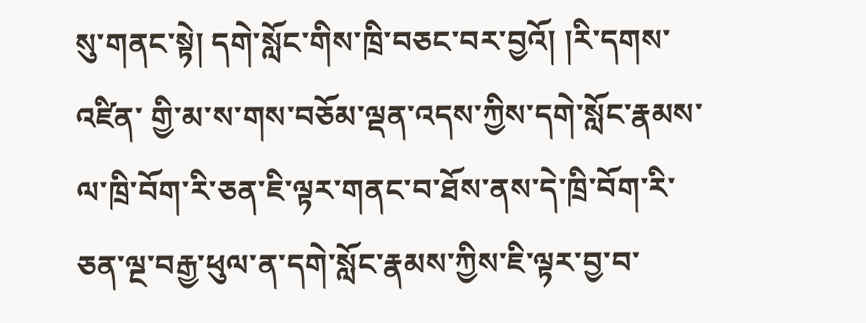སུ་གནང་སྟེ། དགེ་སློང་གིས་ཁྲི་བཅང་བར་བྱའོ། །རི་དགས་འཛིན་ གྱི་མ་ས་གས་བཅོམ་ལྡན་འདས་ཀྱིས་དགེ་སློང་རྣམས་ལ་ཁྲི་བོག་རི་ཅན་ཇི་ལྟར་གནང་བ་ཐོས་ནས་དེ་ཁྲི་བོག་རི་ཅན་ལྔ་བརྒྱ་ཕུལ་ན་དགེ་སློང་རྣམས་ཀྱིས་ཇི་ལྟར་བྱ་བ་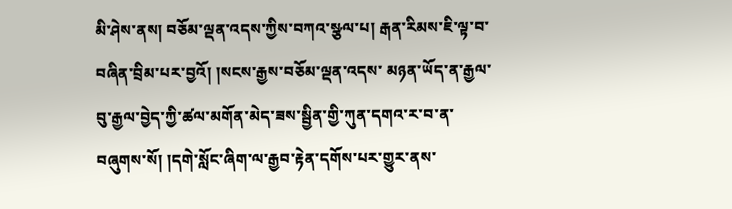མི་ཤེས་ནས། བཅོམ་ལྡན་འདས་ཀྱིས་བཀའ་སྩལ་པ། རྒན་རིམས་ཇི་ལྟ་བ་བཞིན་བྲིམ་པར་བྱའོ། །སངས་རྒྱས་བཅོམ་ལྡན་འདས་ མཉན་ཡོད་ན་རྒྱལ་བུ་རྒྱལ་བྱེད་ཀྱི་ཚལ་མགོན་མེད་ཟས་སྦྱིན་གྱི་ཀུན་དགའ་ར་བ་ན་བཞུགས་སོ། །དགེ་སློང་ཞིག་ལ་རྒྱབ་རྟེན་དགོས་པར་གྱུར་ནས་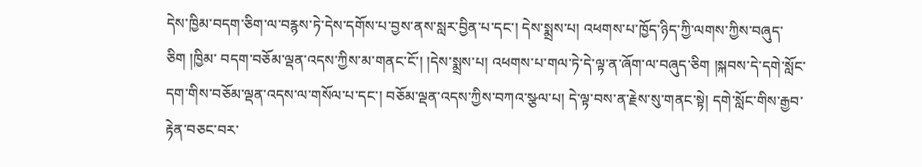དེས་ཁྱིམ་བདག་ཅིག་ལ་བརྙས་ཏེ་དེས་དགོས་པ་བྱས་ནས་སླར་བྱིན་པ་དང་། དེས་སྨྲས་པ། འཕགས་པ་ཁྱོད་ཉིད་ཀྱི་ལགས་ཀྱིས་བཞུད་ཅིག །ཁྱིམ་ བདག་བཅོམ་ལྡན་འདས་ཀྱིས་མ་གནང་ངོ་། །དེས་སྨྲས་པ། འཕགས་པ་གལ་ཏེ་དེ་ལྟ་ན་ཞོག་ལ་བཞུད་ཅིག །སྐབས་དེ་དགེ་སློང་དག་གིས་བཅོམ་ལྡན་འདས་ལ་གསོལ་པ་དང་། བཅོམ་ལྡན་འདས་ཀྱིས་བཀའ་སྩལ་པ། དེ་ལྟ་བས་ན་རྗེས་སུ་གནང་སྟེ། དགེ་སློང་གིས་རྒྱབ་རྟེན་བཅང་བར་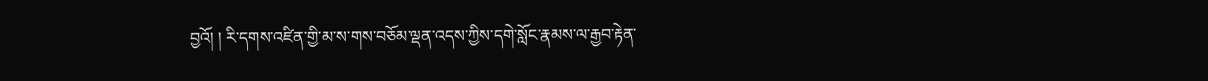བྱའོ། ། རི་དགས་འཛིན་གྱི་མ་ས་གས་བཅོམ་ལྡན་འདས་ཀྱིས་དགེ་སློང་རྣམས་ལ་རྒྱབ་རྟེན་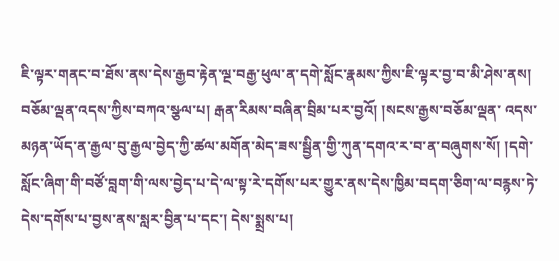ཇི་ལྟར་གནང་བ་ཐོས་ནས་དེས་རྒྱབ་རྟེན་ལྔ་བརྒྱ་ཕུལ་ན་དགེ་སློང་རྣམས་ཀྱིས་ཇི་ལྟར་བྱ་བ་མི་ཤེས་ནས། བཅོམ་ལྡན་འདས་ཀྱིས་བཀའ་སྩལ་པ། རྒན་རིམས་བཞིན་བྲིམ་པར་བྱའོ། །སངས་རྒྱས་བཅོམ་ལྡན་ འདས་མཉན་ཡོད་ན་རྒྱལ་བུ་རྒྱལ་བྱེད་ཀྱི་ཚལ་མགོན་མེད་ཟས་སྦྱིན་གྱི་ཀུན་དགའ་ར་བ་ན་བཞུགས་སོ། །དགེ་སློང་ཞིག་གི་བཙོ་བླག་གི་ལས་བྱེད་པ་དེ་ལ་སྟ་རེ་དགོས་པར་གྱུར་ནས་དེས་ཁྱིམ་བདག་ཅིག་ལ་བརྙས་ཏེ་དེས་དགོས་པ་བྱས་ནས་སླར་བྱིན་པ་དང་། དེས་སྨྲས་པ།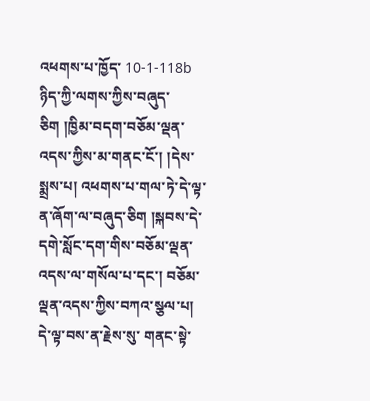འཕགས་པ་ཁྱོད་ 10-1-118b ཉིད་ཀྱི་ལགས་ཀྱིས་བཞུད་ཅིག །ཁྱིམ་བདག་བཅོམ་ལྡན་འདས་ཀྱིས་མ་གནང་ངོ་། །དེས་སྨྲས་པ། འཕགས་པ་གལ་ཏེ་དེ་ལྟ་ན་ཞོག་ལ་བཞུད་ཅིག །སྐབས་དེ་དགེ་སློང་དག་གིས་བཅོམ་ལྡན་འདས་ལ་གསོལ་པ་དང་། བཅོམ་ལྡན་འདས་ཀྱིས་བཀའ་སྩལ་པ། དེ་ལྟ་བས་ན་རྗེས་སུ་ གནང་སྟེ་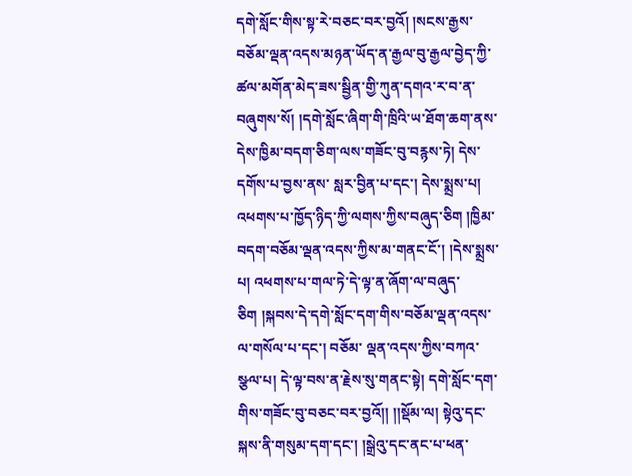དགེ་སློང་གིས་སྟ་རེ་བཅང་བར་བྱའོ། །སངས་རྒྱས་བཅོམ་ལྡན་འདས་མཉན་ཡོད་ན་རྒྱལ་བུ་རྒྱལ་བྱེད་ཀྱི་ཚལ་མགོན་མེད་ཟས་སྦྱིན་གྱི་ཀུན་དགའ་ར་བ་ན་བཞུགས་སོ། །དགེ་སློང་ཞིག་གི་ཁྲིའི་ཡ་ཐོག་ཆག་ནས་དེས་ཁྱིམ་བདག་ཅིག་ལས་གཟོང་བུ་བརྙས་ཏེ། དེས་དགོས་པ་བྱས་ནས་ སླར་བྱིན་པ་དང་། དེས་སྨྲས་པ། འཕགས་པ་ཁྱོད་ཉིད་ཀྱི་ལགས་ཀྱིས་བཞུད་ཅིག །ཁྱིམ་བདག་བཅོམ་ལྡན་འདས་ཀྱིས་མ་གནང་ངོ་། །དེས་སྨྲས་པ། འཕགས་པ་གལ་ཏེ་དེ་ལྟ་ན་ཞོག་ལ་བཞུད་ཅིག །སྐབས་དེ་དགེ་སློང་དག་གིས་བཅོམ་ལྡན་འདས་ལ་གསོལ་པ་དང་། བཅོམ་ ལྡན་འདས་ཀྱིས་བཀའ་སྩལ་པ། དེ་ལྟ་བས་ན་རྗེས་སུ་གནང་སྟེ། དགེ་སློང་དག་གིས་གཟོང་བུ་བཅང་བར་བྱའོ།། །།སྡོམ་ལ། སྟེའུ་དང་སྐས་ནི་གསུམ་དག་དང་། །སྒྲེའུ་དང་ནང་པ་ཕན་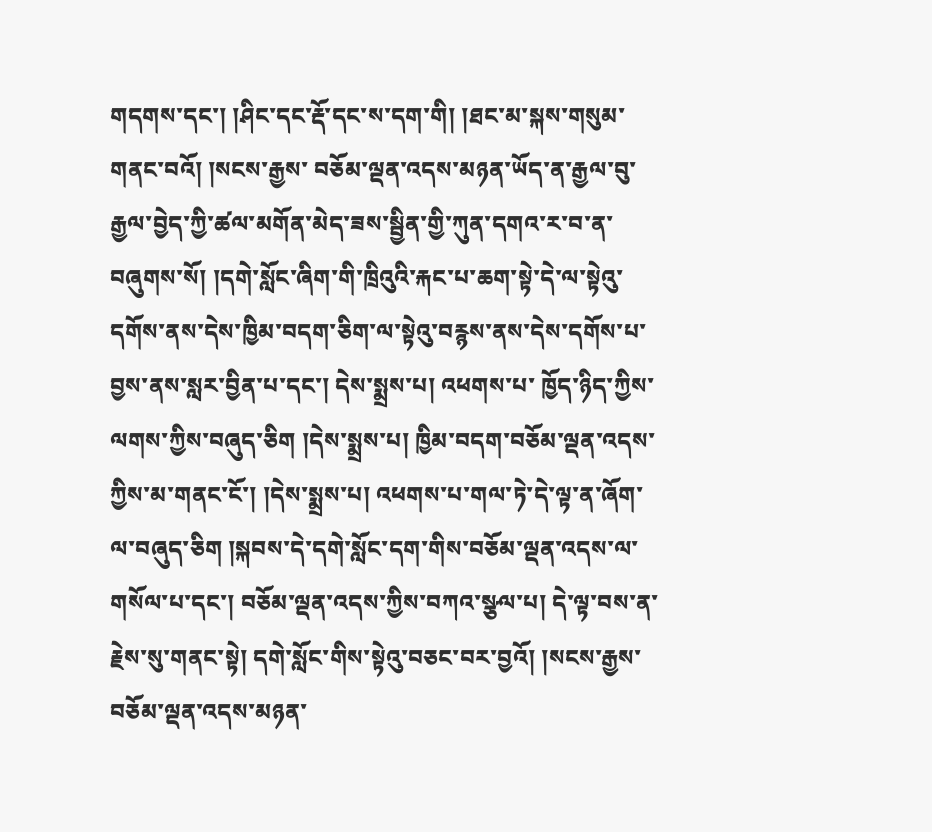གདགས་དང་། །ཤིང་དང་རྡོ་དང་ས་དག་གི། །ཐང་མ་སྐས་གསུམ་གནང་བའོ། །སངས་རྒྱས་ བཅོམ་ལྡན་འདས་མཉན་ཡོད་ན་རྒྱལ་བུ་རྒྱལ་བྱེད་ཀྱི་ཚལ་མགོན་མེད་ཟས་སྦྱིན་གྱི་ཀུན་དགའ་ར་བ་ན་བཞུགས་སོ། །དགེ་སློང་ཞིག་གི་ཁྲིའུའི་རྐང་པ་ཆག་སྟེ་དེ་ལ་སྟེའུ་དགོས་ནས་དེས་ཁྱིམ་བདག་ཅིག་ལ་སྟེའུ་བརྙས་ནས་དེས་དགོས་པ་བྱས་ནས་སླར་བྱིན་པ་དང་། དེས་སྨྲས་པ། འཕགས་པ་ ཁྱོད་ཉིད་ཀྱིས་ལགས་ཀྱིས་བཞུད་ཅིག །དེས་སྨྲས་པ། ཁྱིམ་བདག་བཅོམ་ལྡན་འདས་ཀྱིས་མ་གནང་ངོ་། །དེས་སྨྲས་པ། འཕགས་པ་གལ་ཏེ་དེ་ལྟ་ན་ཞོག་ལ་བཞུད་ཅིག །སྐབས་དེ་དགེ་སློང་དག་གིས་བཅོམ་ལྡན་འདས་ལ་གསོལ་པ་དང་། བཅོམ་ལྡན་འདས་ཀྱིས་བཀའ་སྩལ་པ། དེ་ལྟ་བས་ན་རྗེས་སུ་གནང་སྟེ། དགེ་སློང་གིས་སྟེའུ་བཅང་བར་བྱའོ། །སངས་རྒྱས་བཅོམ་ལྡན་འདས་མཉན་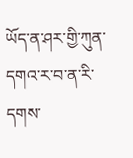ཡོད་ན་ཤར་གྱི་ཀུན་དགའ་ར་བ་ན་རི་དགས་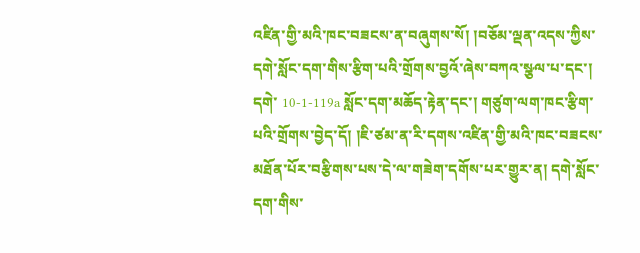འཛིན་གྱི་མའི་ཁང་བཟངས་ན་བཞུགས་སོ། །བཅོམ་ལྡན་འདས་ཀྱིས་དགེ་སློང་དག་གིས་རྩིག་པའི་གྲོགས་བྱའོ་ཞེས་བཀའ་སྩལ་པ་དང་། དགེ་ 10-1-119a སློང་དག་མཆོད་རྟེན་དང་། གཙུག་ལག་ཁང་རྩིག་པའི་གྲོགས་བྱེད་དོ། །ཇི་ཙམ་ན་རི་དགས་འཛིན་གྱི་མའི་ཁང་བཟངས་མཐོན་པོར་བརྩིགས་པས་དེ་ལ་གཟེག་དགོས་པར་གྱུར་ན། དགེ་སློང་དག་གིས་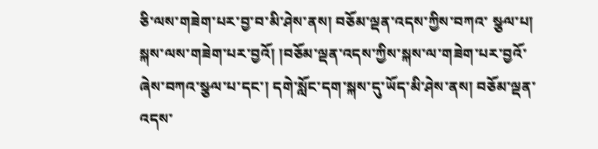ཅི་ལས་གཟེག་པར་བྱ་བ་མི་ཤེས་ནས། བཅོམ་ལྡན་འདས་ཀྱིས་བཀའ་ སྩལ་པ། སྐས་ལས་གཟེག་པར་བྱའོ། །བཅོམ་ལྡན་འདས་ཀྱིས་སྐས་ལ་གཟེག་པར་བྱའོ་ཞེས་བཀའ་སྩལ་པ་དང་། དགེ་སློང་དག་སྐས་དུ་ཡོད་མི་ཤེས་ནས། བཅོམ་ལྡན་འདས་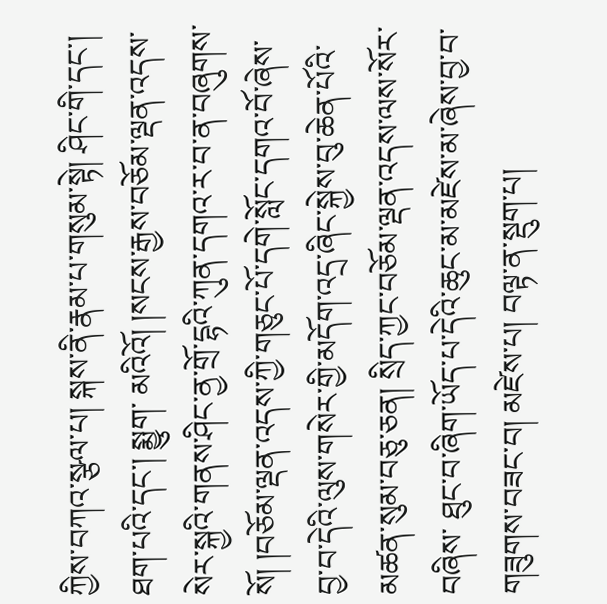ཀྱིས་བཀའ་སྩལ་པ། སྐས་ནི་རྣམ་པ་གསུམ་སྟེ། ཤིང་གི་དང་། ཐག་པའི་དང་། སྨྱུག་ མའིའོ། །སངས་རྒྱས་བཅོམ་ལྡན་འདས་སེར་སྐྱའི་གནས་ཤིང་ནྱ་གྲོ་དྷའི་ཀུན་དགའ་ར་བ་ན་བཞུགས་སོ། །བཅོམ་ལྡན་འདས་ཀྱི་གཅུང་པོ་དགེ་སློང་དགའ་བོ་ཞེས་བྱ་བ་དེའི་ལུས་གསེར་གྱི་མདོག་འདྲ་ཞིང་སྐྱེས་བུ་ཆེན་པོའི་མཚན་སུམ་བཅུ་ཅན། སྲིད་ཀྱང་བཅོམ་ལྡན་འདས་ལས་སོར་བཞིས་ ཐུང་བ་ཞིག་ཡོད་པ་དེའི་ཆུང་མ་མཛེས་མ་ཞེས་བྱ་བ་གཟུགས་བཟང་བ། མཛེས་པ། བལྟ་ན་སྡུག་པ།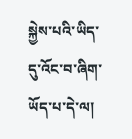སྐྱེས་པའི་ཡིད་དུ་འོང་བ་ཞིག་ཡོད་པ་དེ་ལ།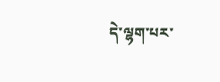དེ་ལྷག་པར་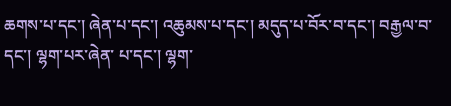ཆགས་པ་དང་། ཞེན་པ་དང་། འཆུམས་པ་དང་། མདུད་པ་བོར་བ་དང་། བརྒྱལ་བ་དང་། ལྷག་པར་ཞེན་ པ་དང་། ལྷག་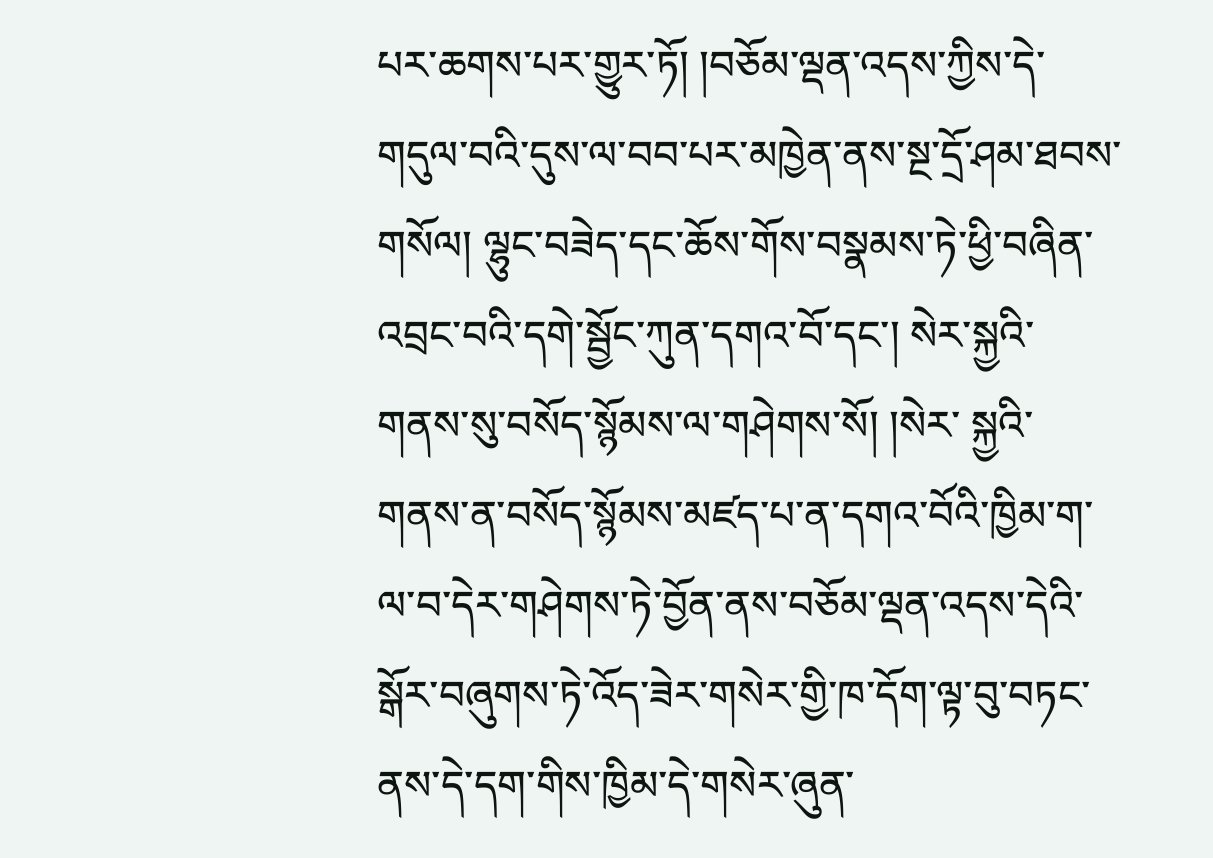པར་ཆགས་པར་གྱུར་ཏོ། །བཅོམ་ལྡན་འདས་ཀྱིས་དེ་གདུལ་བའི་དུས་ལ་བབ་པར་མཁྱེན་ནས་སྔ་དྲོ་ཤམ་ཐབས་གསོལ། ལྷུང་བཟེད་དང་ཆོས་གོས་བསྣམས་ཏེ་ཕྱི་བཞིན་འབྲང་བའི་དགེ་སྦྱོང་ཀུན་དགའ་བོ་དང་། སེར་སྐྱའི་གནས་སུ་བསོད་སྙོམས་ལ་གཤེགས་སོ། །སེར་ སྐྱའི་གནས་ན་བསོད་སྙོམས་མཛད་པ་ན་དགའ་བོའི་ཁྱིམ་ག་ལ་བ་དེར་གཤེགས་ཏེ་བྱོན་ནས་བཅོམ་ལྡན་འདས་དེའི་སྒོར་བཞུགས་ཏེ་འོད་ཟེར་གསེར་གྱི་ཁ་དོག་ལྟ་བུ་བཏང་ནས་དེ་དག་གིས་ཁྱིམ་དེ་གསེར་ཞུན་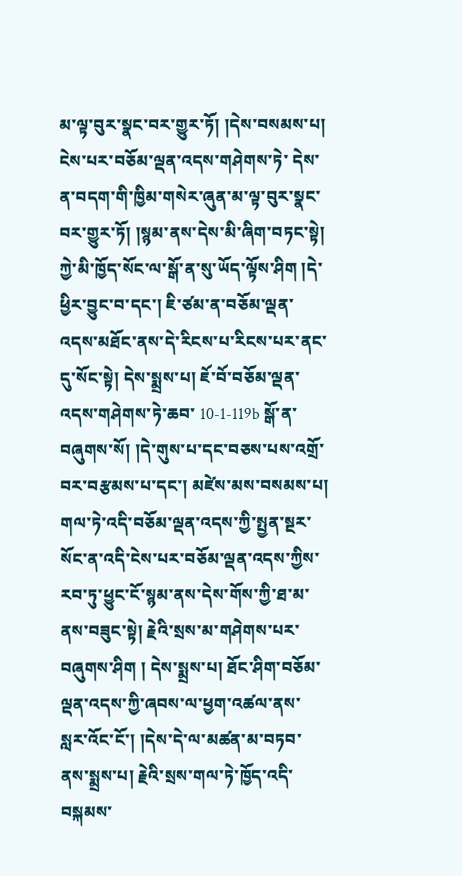མ་ལྟ་བུར་སྣང་བར་གྱུར་ཏོ། །དེས་བསམས་པ། ངེས་པར་བཅོམ་ལྡན་འདས་གཤེགས་ཏེ་ དེས་ན་བདག་གི་ཁྱིམ་གསེར་ཞུན་མ་ལྟ་བུར་སྣང་བར་གྱུར་ཏོ། །སྙམ་ནས་དེས་མི་ཞིག་བཏང་སྟེ། ཀྱེ་མི་ཁྱོད་སོང་ལ་སྒོ་ན་སུ་ཡོད་ལྟོས་ཤིག །དེ་ཕྱིར་བྱུང་བ་དང་། ཇི་ཙམ་ན་བཅོམ་ལྡན་འདས་མཐོང་ནས་དེ་རིངས་པ་རིངས་པར་ནང་དུ་སོང་སྟེ། དེས་སྨྲས་པ། ཇོ་བོ་བཅོམ་ལྡན་འདས་གཤེགས་ཏེ་ཆབ་ 10-1-119b སྒོ་ན་བཞུགས་སོ། །དེ་གུས་པ་དང་བཅས་པས་འགྲོ་བར་བརྩམས་པ་དང་། མཛེས་མས་བསམས་པ། གལ་ཏེ་འདི་བཅོམ་ལྡན་འདས་ཀྱི་སྤྱན་སྔར་སོང་ན་འདི་ངེས་པར་བཅོམ་ལྡན་འདས་ཀྱིས་རབ་ཏུ་ཕྱུང་ངོ་སྙམ་ནས་དེས་གོས་ཀྱི་ཐ་མ་ནས་བཟུང་སྟེ། རྗེའི་སྲས་མ་གཤེགས་པར་བཞུགས་ཤིག ། དེས་སྨྲས་པ། ཐོང་ཤིག་བཅོམ་ལྡན་འདས་ཀྱི་ཞབས་ལ་ཕྱག་འཚལ་ནས་སླར་འོང་ངོ་། །དེས་དེ་ལ་མཚན་མ་བཏབ་ནས་སྨྲས་པ། རྗེའི་སྲས་གལ་ཏེ་ཁྱོད་འདི་བསྐམས་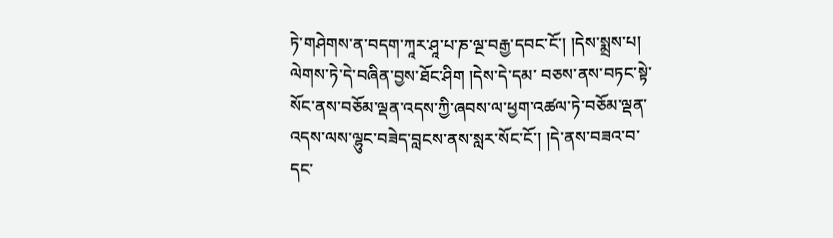ཏེ་གཤེགས་ན་བདག་ཀཱར་ཤཱ་པ་ཎ་ལྔ་བརྒྱ་དབང་ངོ་། །དེས་སྨྲས་པ། ལེགས་ཏེ་དེ་བཞིན་བྱས་ཐོང་ཤིག །དེས་དེ་དམ་ བཅས་ནས་བཏང་སྟེ་སོང་ནས་བཅོམ་ལྡན་འདས་ཀྱི་ཞབས་ལ་ཕྱག་འཚལ་ཏེ་བཅོམ་ལྡན་འདས་ལས་ལྷུང་བཟེད་བླངས་ནས་སླར་སོང་ངོ་། །དེ་ནས་བཟའ་བ་དང་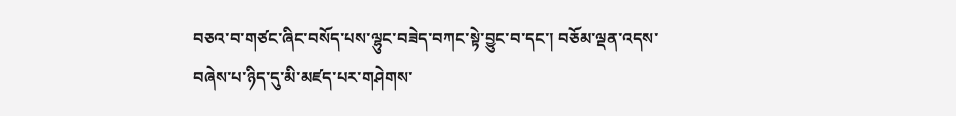བཅའ་བ་གཙང་ཞིང་བསོད་པས་ལྷུང་བཟེད་བཀང་སྟེ་བྱུང་བ་དང་། བཅོམ་ལྡན་འདས་བཞེས་པ་ཉིད་དུ་མི་མཛད་པར་གཤེགས་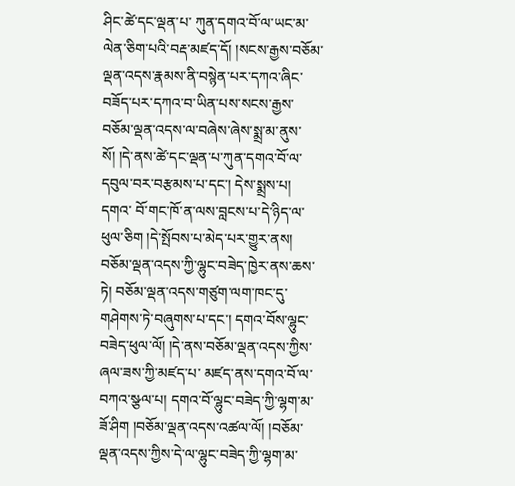ཤིང་ཚེ་དང་ལྡན་པ་ ཀུན་དགའ་བོ་ལ་ཡང་མ་ལེན་ཅིག་པའི་བརྡ་མཛད་དོ། །སངས་རྒྱས་བཅོམ་ལྡན་འདས་རྣམས་ནི་བསྙེན་པར་དཀའ་ཞིང་བཟོད་པར་དཀའ་བ་ཡིན་པས་སངས་རྒྱས་བཅོམ་ལྡན་འདས་ལ་བཞེས་ཞེས་སྨྲ་མ་ནུས་སོ། །དེ་ནས་ཚེ་དང་ལྡན་པ་ཀུན་དགའ་བོ་ལ་དབུལ་བར་བརྩམས་པ་དང་། དེས་སྨྲས་པ། དགའ་ བོ་གང་ཁོ་ན་ལས་བླངས་པ་དེ་ཉིད་ལ་ཕུལ་ཅིག །དེ་སྤོབས་པ་མེད་པར་གྱུར་ནས། བཅོམ་ལྡན་འདས་ཀྱི་ལྷུང་བཟེད་ཁྱེར་ནས་ཆས་ཏེ། བཅོམ་ལྡན་འདས་གཙུག་ལག་ཁང་དུ་གཤེགས་ཏེ་བཞུགས་པ་དང་། དགའ་བོས་ལྷུང་བཟེད་ཕུལ་ལོ། །དེ་ནས་བཅོམ་ལྡན་འདས་ཀྱིས་ཞལ་ཟས་ཀྱི་མཛད་པ་ མཛད་ནས་དགའ་བོ་ལ་བཀའ་སྩལ་པ། དགའ་བོ་ལྷུང་བཟེད་ཀྱི་ལྷག་མ་ཟོ་ཤིག །བཅོམ་ལྡན་འདས་འཚལ་ལོ། །བཅོམ་ལྡན་འདས་ཀྱིས་དེ་ལ་ལྷུང་བཟེད་ཀྱི་ལྷག་མ་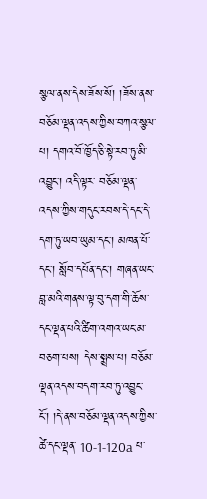སྩལ་ནས་དེས་ཟོས་སོ། །ཟོས་ནས་བཅོམ་ལྡན་འདས་ཀྱིས་བཀའ་སྩལ་པ། དགའ་བོ་ཁྱོད་ཅི་སྟེ་རབ་ཏུ་མི་འབྱུང་། འདི་ལྟར་ བཅོམ་ལྡན་འདས་ཀྱིས་གདུང་རབས་དེ་དང་དེ་དག་ཏུ་ཡབ་ཡུམ་དང་། མཁན་པོ་དང་། སློབ་དཔོན་དང་། གཞན་ཡང་བླ་མའི་གནས་ལྟ་བུ་དག་གི་ཆོས་དང་ལྡན་པའི་ཚིག་འགའ་ཡང་མ་བཅག་པས། དེས་སྨྲས་པ། བཅོམ་ལྡན་འདས་བདག་རབ་ཏུ་འབྱུང་ངོ་། །དེ་ནས་བཅོམ་ལྡན་འདས་ཀྱིས་ཚེ་དང་ལྡན་ 10-1-120a པ་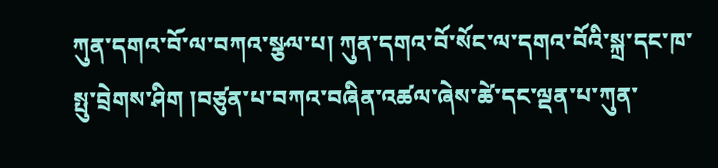ཀུན་དགའ་བོ་ལ་བཀའ་སྩལ་པ། ཀུན་དགའ་བོ་སོང་ལ་དགའ་བོའི་སྐྲ་དང་ཁ་སྤུ་བྲེགས་ཤིག །བཙུན་པ་བཀའ་བཞིན་འཚལ་ཞེས་ཚེ་དང་ལྡན་པ་ཀུན་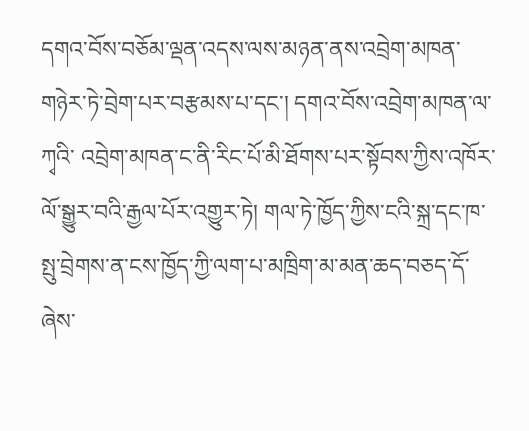དགའ་བོས་བཅོམ་ལྡན་འདས་ལས་མཉན་ནས་འབྲེག་མཁན་གཉེར་ཏེ་བྲེག་པར་བརྩམས་པ་དང་། དགའ་བོས་འབྲེག་མཁན་ལ་ཀྭའི་ འབྲེག་མཁན་ང་ནི་རིང་པོ་མི་ཐོགས་པར་སྟོབས་ཀྱིས་འཁོར་ལོ་སྒྱུར་བའི་རྒྱལ་པོར་འགྱུར་ཏེ། གལ་ཏེ་ཁྱོད་ཀྱིས་ངའི་སྐྲ་དང་ཁ་སྤུ་བྲེགས་ན་ངས་ཁྱོད་ཀྱི་ལག་པ་མཁྲིག་མ་མན་ཆད་བཅད་དོ་ཞེས་